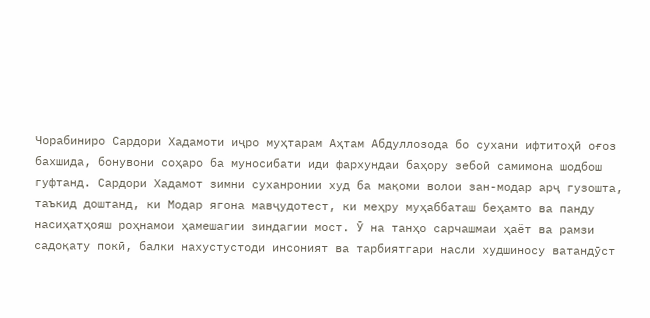Чорабиниро Сардори Хадамоти иҷро муҳтарам Аҳтам Абдуллозода бо сухани ифтитоҳӣ оғоз бахшида, бонувони соҳаро ба муносибати иди фархундаи баҳору зебоӣ самимона шодбош гуфтанд. Сардори Хадамот зимни суханронии худ ба мақоми волои зан-модар арҷ гузошта, таъкид доштанд, ки Модар ягона мавҷудотест, ки меҳру муҳаббаташ беҳамто ва панду насиҳатҳояш роҳнамои ҳамешагии зиндагии мост. Ӯ на танҳо сарчашмаи ҳаёт ва рамзи садоқату покӣ, балки нахустустоди инсоният ва тарбиятгари насли худшиносу ватандӯст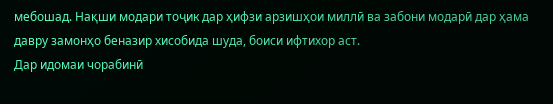мебошад. Нақши модари тоҷик дар ҳифзи арзишҳои миллӣ ва забони модарӣ дар ҳама давру замонҳо беназир хисобида шуда, боиси ифтихор аст.
Дар идомаи чорабинӣ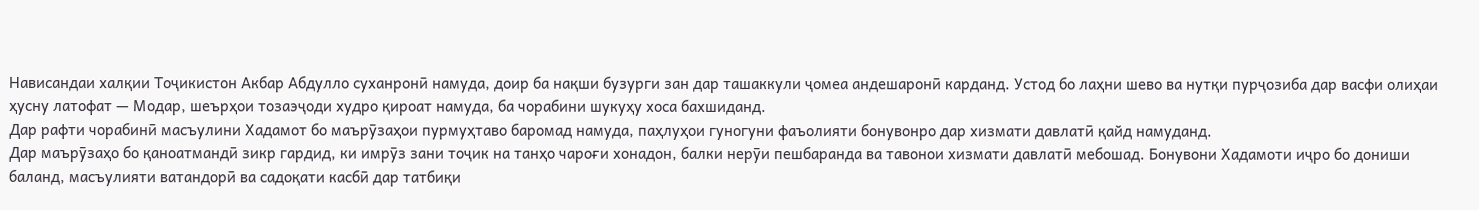Нависандаи халқии Тоҷикистон Акбар Абдулло суханронӣ намуда, доир ба нақши бузурги зан дар ташаккули ҷомеа андешаронӣ карданд. Устод бо лаҳни шево ва нутқи пурҷозиба дар васфи олиҳаи ҳусну латофат — Модар, шеърҳои тозаэҷоди худро қироат намуда, ба чорабини шукуҳу хоса бахшиданд.
Дар рафти чорабинӣ масъулини Хадамот бо маърӯзаҳои пурмуҳтаво баромад намуда, паҳлуҳои гуногуни фаъолияти бонувонро дар хизмати давлатӣ қайд намуданд.
Дар маърӯзаҳо бо қаноатмандӣ зикр гардид, ки имрӯз зани тоҷик на танҳо чароғи хонадон, балки нерӯи пешбаранда ва тавонои хизмати давлатӣ мебошад. Бонувони Хадамоти иҷро бо дониши баланд, масъулияти ватандорӣ ва садоқати касбӣ дар татбиқи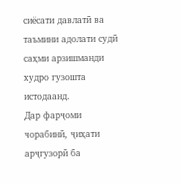сиёсати давлатӣ ва таъмини адолати судӣ саҳми арзишманди худро гузошта истодаанд.
Дар фарҷоми чорабинӣ, ҷиҳати арҷгузорӣ ба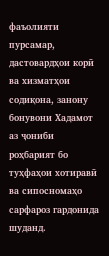фаъолияти пурсамар, дастовардҳои корӣ ва хизматҳои содиқона, занону бонувони Хадамот аз ҷониби роҳбарият бо туҳфаҳои хотиравӣ ва сипосномаҳо сарфароз гардонида шуданд.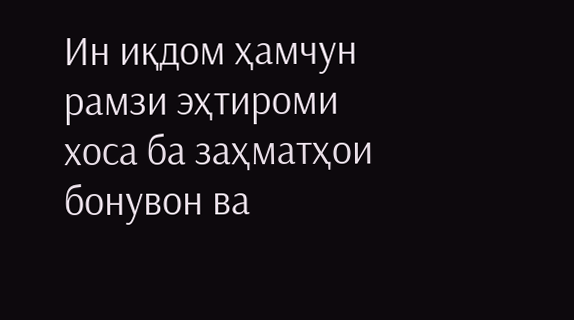Ин иқдом ҳамчун рамзи эҳтироми хоса ба заҳматҳои бонувон ва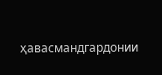ҳавасмандгардонии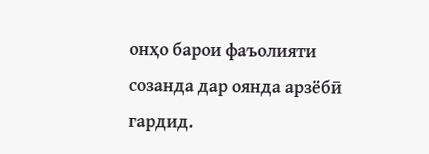онҳо барои фаъолияти созанда дар оянда арзёбӣ гардид.